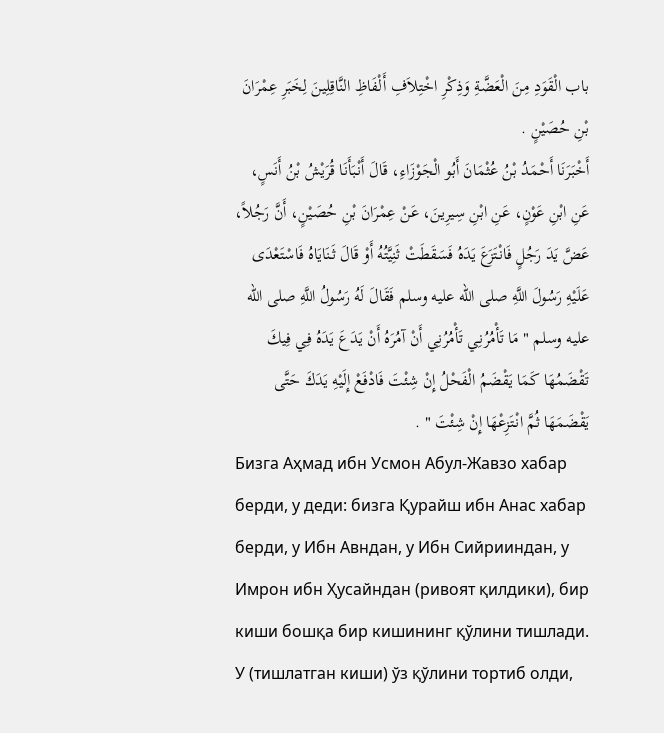باب الْقَوَدِ مِنَ الْعَضَّةِ وَذِكْرِ اخْتِلاَفِ أَلْفَاظِ النَّاقِلِينَ لِخَبَرِ عِمْرَانَ بْنِ حُصَيْنٍ .
أَخْبَرَنَا أَحْمَدُ بْنُ عُثْمَانَ أَبُو الْجَوْزَاءِ، قَالَ أَنْبَأَنَا قُرَيْشُ بْنُ أَنَسٍ، عَنِ ابْنِ عَوْنٍ، عَنِ ابْنِ سِيرِينَ، عَنْ عِمْرَانَ بْنِ حُصَيْنٍ، أَنَّ رَجُلاً، عَضَّ يَدَ رَجُلٍ فَانْتَزَعَ يَدَهُ فَسَقَطَتْ ثَنِيَّتُهُ أَوْ قَالَ ثَنَايَاهُ فَاسْتَعْدَى عَلَيْهِ رَسُولَ اللَّهِ صلى الله عليه وسلم فَقَالَ لَهُ رَسُولُ اللَّهِ صلى الله عليه وسلم " مَا تَأْمُرُنِي تَأْمُرُنِي أَنْ آمُرَهُ أَنْ يَدَعَ يَدَهُ فِي فِيكَ تَقْضَمُهَا كَمَا يَقْضَمُ الْفَحْلُ إِنْ شِئْتَ فَادْفَعْ إِلَيْهِ يَدَكَ حَتَّى يَقْضَمَهَا ثُمَّ انْتَزِعْهَا إِنْ شِئْتَ " .
Бизга Аҳмад ибн Усмон Абул-Жавзо хабар берди, у деди: бизга Қурайш ибн Анас хабар берди, у Ибн Авндан, у Ибн Сийрииндан, у Имрон ибн Ҳусайндан (ривоят қилдики), бир киши бошқа бир кишининг қўлини тишлади. У (тишлатган киши) ўз қўлини тортиб олди,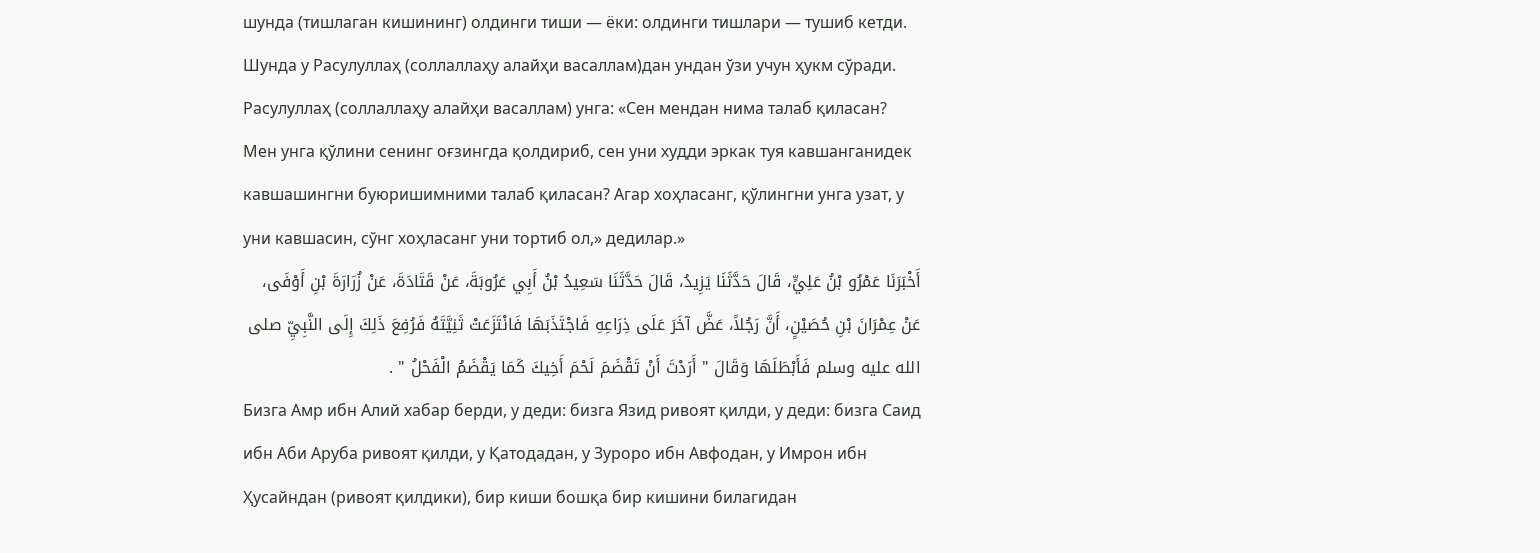шунда (тишлаган кишининг) олдинги тиши — ёки: олдинги тишлари — тушиб кетди. Шунда у Расулуллаҳ (соллаллаҳу алайҳи васаллам)дан ундан ўзи учун ҳукм сўради. Расулуллаҳ (соллаллаҳу алайҳи васаллам) унга: «Сен мендан нима талаб қиласан? Мен унга қўлини сенинг оғзингда қолдириб, сен уни худди эркак туя кавшанганидек кавшашингни буюришимними талаб қиласан? Агар хоҳласанг, қўлингни унга узат, у уни кавшасин, сўнг хоҳласанг уни тортиб ол,» дедилар.»
أَخْبَرَنَا عَمْرُو بْنُ عَلِيٍّ، قَالَ حَدَّثَنَا يَزِيدُ، قَالَ حَدَّثَنَا سَعِيدُ بْنُ أَبِي عَرُوبَةَ، عَنْ قَتَادَةَ، عَنْ زُرَارَةَ بْنِ أَوْفَى، عَنْ عِمْرَانَ بْنِ حُصَيْنٍ، أَنَّ رَجُلاً، عَضَّ آخَرَ عَلَى ذِرَاعِهِ فَاجْتَذَبَهَا فَانْتَزَعَتْ ثَنِيَّتَهُ فَرُفِعَ ذَلِكَ إِلَى النَّبِيِّ صلى الله عليه وسلم فَأَبْطَلَهَا وَقَالَ " أَرَدْتَ أَنْ تَقْضَمَ لَحْمَ أَخِيكَ كَمَا يَقْضَمُ الْفَحْلُ " .
Бизга Амр ибн Алий хабар берди, у деди: бизга Язид ривоят қилди, у деди: бизга Саид ибн Аби Аруба ривоят қилди, у Қатодадан, у Зуроро ибн Авфодан, у Имрон ибн Ҳусайндан (ривоят қилдики), бир киши бошқа бир кишини билагидан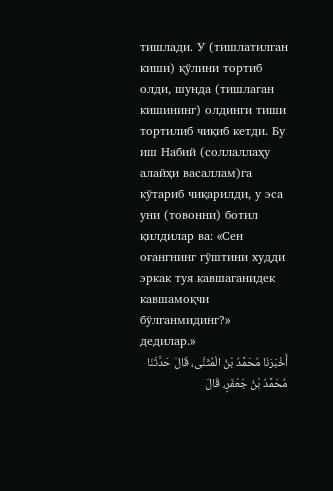тишлади. У (тишлатилган киши) қўлини тортиб олди, шунда (тишлаган кишининг) олдинги тиши тортилиб чиқиб кетди. Бу иш Набий (соллаллаҳу алайҳи васаллам)га кўтариб чиқарилди, у эса уни (товонни) ботил қилдилар ва: «Сен оғангнинг гўштини худди эркак туя кавшаганидек кавшамоқчи бўлганмидинг?» дедилар.»
أَخْبَرَنَا مُحَمَّدُ بْنُ الْمُثَنَّى، قَالَ حَدَّثَنَا مُحَمَّدُ بْنُ جَعْفَرٍ، قَالَ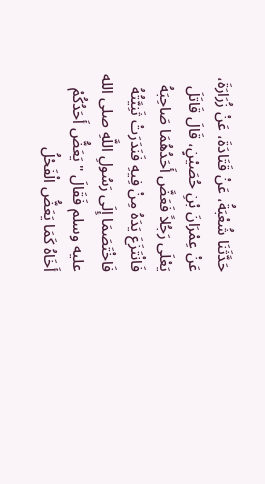حَدَّثَنَا شُعْبَةُ، عَنْ قَتَادَةَ، عَنْ زُرَارَةَ، عَنْ عِمْرَانَ بْنِ حُصَيْنٍ، قَالَ قَاتَلَ يَعْلَى رَجُلاً فَعَضَّ أَحَدُهُمَا صَاحِبَهُ فَانْتَزَعَ يَدَهُ مِنْ فِيهِ فَنَدَرَتْ ثَنِيَّتُهُ فَاخْتَصَمَا إِلَى رَسُولِ اللَّهِ صلى الله عليه وسلم فَقَالَ " يَعَضُّ أَحَدُكُمْ أَخَاهُ كَمَا يَعَضُّ الْفَحْلُ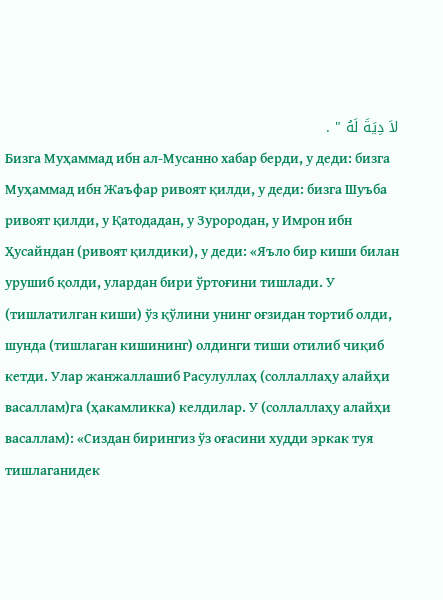لاَ دِيَةَ لَهُ " .
Бизга Муҳаммад ибн ал-Мусанно хабар берди, у деди: бизга Муҳаммад ибн Жаъфар ривоят қилди, у деди: бизга Шуъба ривоят қилди, у Қатодадан, у Зурородан, у Имрон ибн Ҳусайндан (ривоят қилдики), у деди: «Яъло бир киши билан урушиб қолди, улардан бири ўртоғини тишлади. У (тишлатилган киши) ўз қўлини унинг оғзидан тортиб олди, шунда (тишлаган кишининг) олдинги тиши отилиб чиқиб кетди. Улар жанжаллашиб Расулуллаҳ (соллаллаҳу алайҳи васаллам)га (ҳакамликка) келдилар. У (соллаллаҳу алайҳи васаллам): «Сиздан бирингиз ўз оғасини худди эркак туя тишлаганидек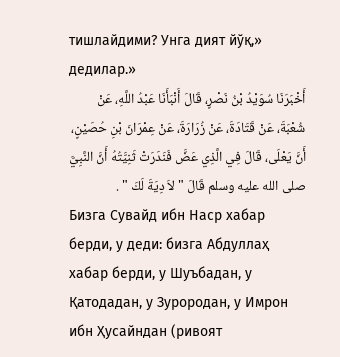тишлайдими? Унга дият йўқ,» дедилар.»
أَخْبَرَنَا سُوَيْدُ بْنُ نَصْرٍ، قَالَ أَنْبَأَنَا عَبْدُ اللَّهِ، عَنْ شُعْبَةَ، عَنْ قَتَادَةَ، عَنْ زُرَارَةَ، عَنْ عِمْرَانَ بْنِ حُصَيْنٍ، أَنَّ يَعْلَى، قَالَ فِي الَّذِي عَضَّ فَنَدَرَتْ ثَنِيَّتُهُ أَنَّ النَّبِيَّ صلى الله عليه وسلم قَالَ " لاَ دِيَةَ لَكَ " .
Бизга Сувайд ибн Наср хабар берди, у деди: бизга Абдуллаҳ хабар берди, у Шуъбадан, у Қатодадан, у Зурородан, у Имрон ибн Ҳусайндан (ривоят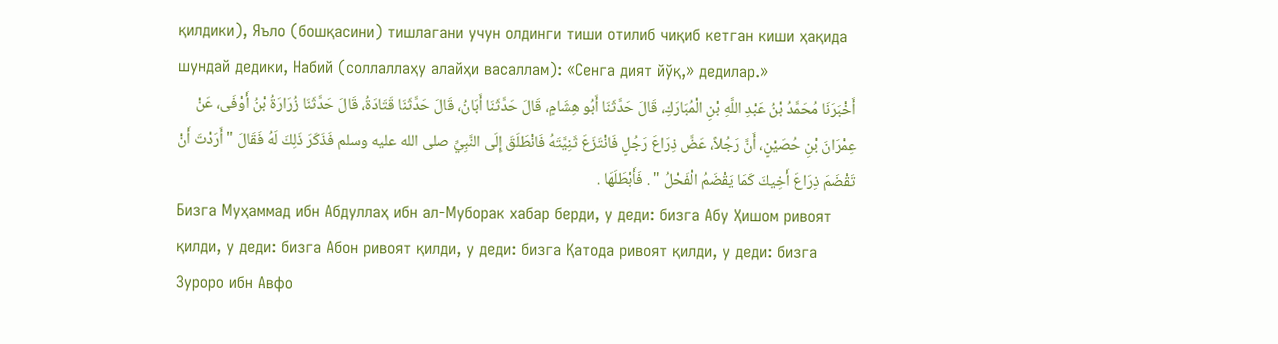қилдики), Яъло (бошқасини) тишлагани учун олдинги тиши отилиб чиқиб кетган киши ҳақида шундай дедики, Набий (соллаллаҳу алайҳи васаллам): «Сенга дият йўқ,» дедилар.»
أَخْبَرَنَا مُحَمَّدُ بْنُ عَبْدِ اللَّهِ بْنِ الْمُبَارَكِ، قَالَ حَدَّثَنَا أَبُو هِشَامٍ، قَالَ حَدَّثَنَا أَبَانُ، قَالَ حَدَّثَنَا قَتَادَةُ، قَالَ حَدَّثَنَا زُرَارَةُ بْنُ أَوْفَى، عَنْ عِمْرَانَ بْنِ حُصَيْنٍ، أَنَّ رَجُلاً، عَضَّ ذِرَاعَ رَجُلٍ فَانْتَزَعَ ثَنِيَّتَهُ فَانْطَلَقَ إِلَى النَّبِيِّ صلى الله عليه وسلم فَذَكَرَ ذَلِكَ لَهُ فَقَالَ " أَرَدْتَ أَنْ تَقْضَمَ ذِرَاعَ أَخِيكَ كَمَا يَقْضَمُ الْفَحْلُ " . فَأَبْطَلَهَا .
Бизга Муҳаммад ибн Абдуллаҳ ибн ал-Муборак хабар берди, у деди: бизга Абу Ҳишом ривоят қилди, у деди: бизга Абон ривоят қилди, у деди: бизга Қатода ривоят қилди, у деди: бизга Зуроро ибн Авфо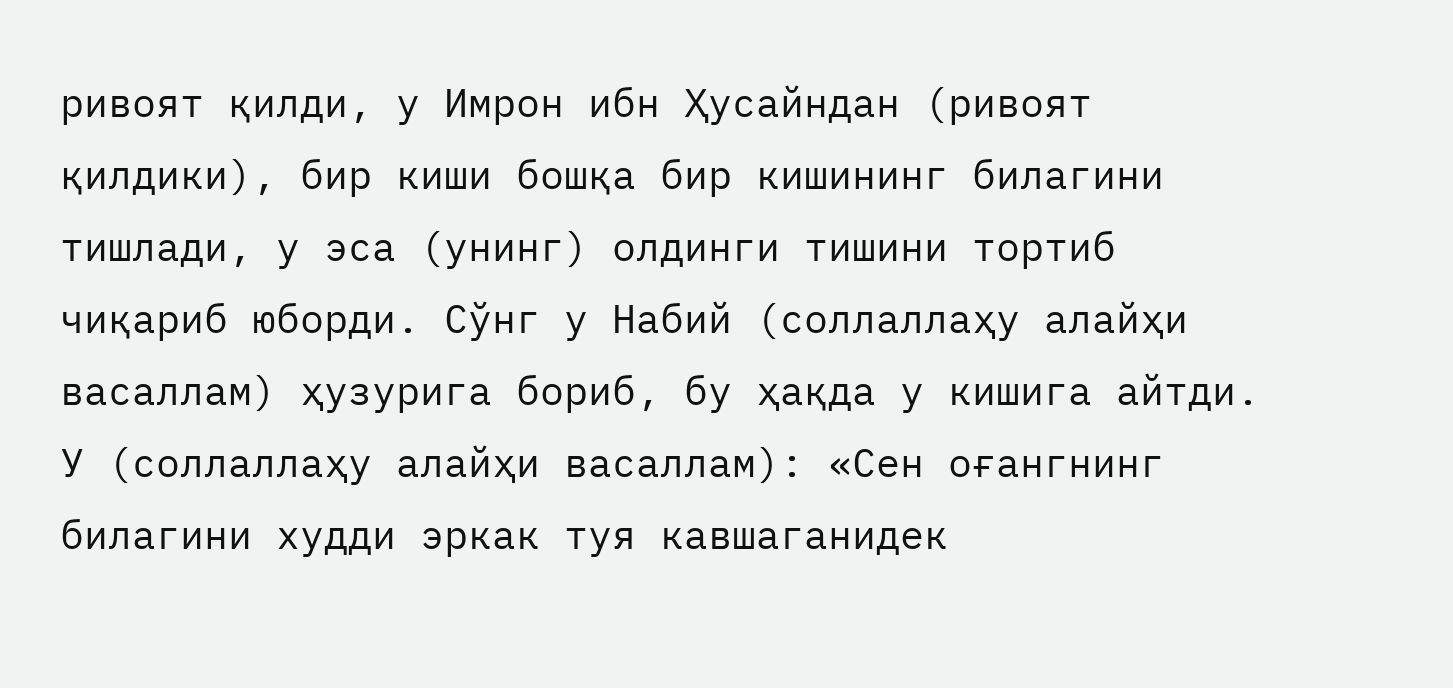ривоят қилди, у Имрон ибн Ҳусайндан (ривоят қилдики), бир киши бошқа бир кишининг билагини тишлади, у эса (унинг) олдинги тишини тортиб чиқариб юборди. Сўнг у Набий (соллаллаҳу алайҳи васаллам) ҳузурига бориб, бу ҳақда у кишига айтди. У (соллаллаҳу алайҳи васаллам): «Сен оғангнинг билагини худди эркак туя кавшаганидек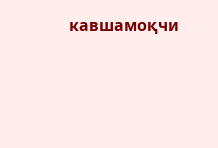кавшамоқчи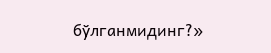бўлганмидинг?»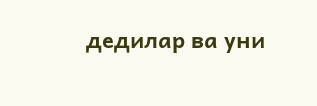дедилар ва уни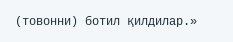(товонни) ботил қилдилар.»